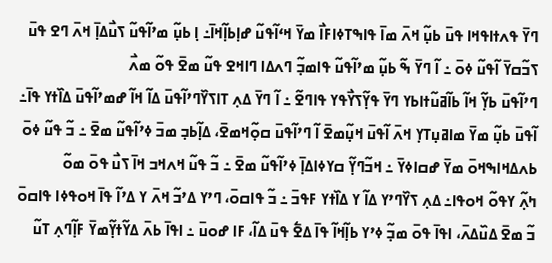ߣߌ߫ ߟߍߙߊߟߞߊ ߟߎ߫ ߕߎ߲߬ ߞߍ߫ ߘߊ߫ ߟߊߒߠߦߊߓߊ߯ ߘߌ߫ ߞߵߊ߬ߟߎ߬ ߝߊ߲ߕߊ߲߬ߞߊ߫߸ ߊ߲ ߕߎ߲߬ ߘߴߊ߬ߟߎ߬ ߖߎ߯ߡߊ߲߫ ߞߍ߫ ߣߐ ߟߎ߫ ߖߏ߬ߛߌ߫ ߊ߬ߟߎ߬ ߦߋ߫ ߸ ߊ߬ ߣߌ߫ ߒ߬ ߕߎ߲߬ ߘߴߊ߬ߟߎ߬ ߟߊߘߏ߲߬ ߣߍߡߊ ߣߊߞߐ ߟߎ߬ ߘߐ߫ ߟߋ߬ ߘߍ߯
ߣߴߊ߬ߟߎ߫ ߕߌ߲߬ ߞߊ߬ ߕߊ߬ߥߎ߬ߙߊߕߌ ߣߌ߫ ߟߌ߲߬ߖߌ߯ߟߌ ߟߊߣߐ߬ ߸ ߊ߬ ߣߌ߫ ߡߍ߲ ߠߊߖߌ߰ߣߴߊ߬ߟߎ߫ ߡߊ߬ ߞߊ߬ ߝߘߴߊ߬ߟߎ߫ ߡߊ߰ߙߌ ߟߊ߫߸ ߊ߬ߟߎ߫ ߕߎ߲߬ ߘߌ߫ ߘߊߥߎ߲ߠߌ߲ ߞߍ߫ ߊ߬ߟߎ߫ ߞߎ߲߬ߘߐ߫ ߊ߬ ߣߴߊ߬ߟߎ߫ ߛߋ߲߬ߞߘߐ߫، ߡߊ߲߬ߕߏ߲ ߘߏ߫ ߦߴߊ߬ߟߎ߬ ߘߐ߫ ߸ ߏ߬ ߟߎ߬ ߦߋ߫ ߕߍߡߞߊߒߞߋ߫ ߘߌ߫ ߝߛߊߦߌ߫ ߸ ߞߏ߬ߣߌ߲߬ ߛߌߦߊߡߊ߲߫ ߦߴߊ߬ߟߎ߬ ߘߐ߫ ߸ ߏ߬ ߟߎ߬ ߞߍߞߏ ߞߊ߫ ߖߎ߯ ߟߋ߫ ߘߋ߬
ߤߍ߲߬ ߌߟߋ߬ ߞߋߟߊ߸ ߡߍ߲ ߖߌ߰ߣߴߌ ߡߊ߬ ߌ ߡߊ߰ߙߌ ߓߟߏ߫ ߸ ߏ߬ ߟߊߛߋ߫، ߣߴߌ ߡߴߏ߬ ߞߍ߫ ߌ ߡߴߊ߬ ߟߊ߫ ߞߋߟߦߊ ߟߊߛߋ߫ ߏ߬ ߘߐ߫ ߡߎ߰ߡߍ߫، ߊߟߊ߫ ߟߋ߫ ߘߏ߲߬ ߦߴߌ ߕߊ߲߬ߞߊ߬ ߟߊ߫ ߡߐ߱ ߟߎ߫ ߡߊ߬، ߓߊ ߝߋߎ߫ ߸ ߊߟߊ߫ ߕߍ߫ ߡߌ߬ߙߌ߲߬ߘߌ߫ ߓߊ߲߬ߣߍ߲ ߠߎ߬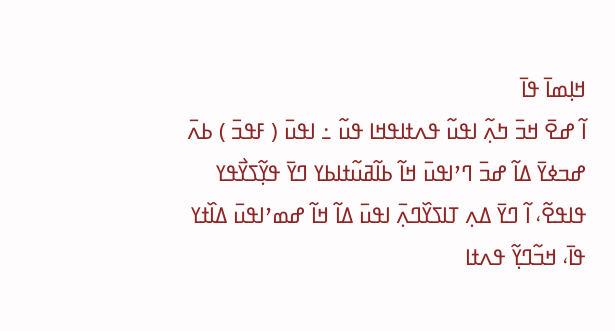ߞߊ߲ߘߊ߫ ߟߊ߫
ߊ߬ ߝߐ߫ ߞߏ߫ ߤߍ߲߬ ߊߟߎ߬ ߟߍߙߊߟߞߊ ߟߎ߬ ߸ ߊߟߎ߫ ( ߓߟߏ߫ ) ߕߍ߫ ߝߏߦߌ߫ ߡߊ߬ ߝߏ߫ ߣߴߊߟߎ߫ ߞߊ߬ ߕߊ߬ߥߎ߬ߙߊߕߌ ߣߌ߫ ߟߌ߲߬ߖߌ߯ߟߌ ߟߊߟߐ߬، ߊ߬ ߣߌ߫ ߡߍ߲ ߠߊߖߌ߰ߣߍ߲߫ ߊߟߎ߫ ߡߊ߬ ߞߊ߬ ߝߘߴߊߟߎ߫ ߡߊ߰ߙߌ ߟߊ߫، ߞߏ߬ߣߌ߲߬ ߟߍߙߊ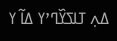ߡߍ߲ ߠߊߖߌ߰ߣߴߌ ߡߊ߬ ߌ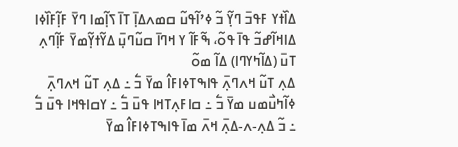ߡߊ߰ߙߌ ߓߟߏ߫ ߣߌ߲߬ ߏ߬ ߦߴߊ߬ߟߎ߬ ߛߘߍߡߊ߲߫ ߠߊ߫ ߖߊ߲߬ߘߊ ߣߌ߫ ߓߊ߲߬ߓߊ߰ߦߊ ߡߊߞߊ߬ߝߏ߬ ߟߊ߫ ߟߋ߬، ߒ߬ߓߊ߬ ߌ ߞߣߊ߫ ߛߎ߬ߣߎ߲߫ ߡߌ߬ߙߌ߲߬ߘߌ߫ ߓߊ߲߬ߣߍ߲ ߠߎ߫ (ߡߊ߬ߤߌߣߊ) ߡߊ߬ ߘߋ߬
ߡߍ߲ ߠߎ߬ ߞߍߣߍ߲߫ ߟߊߒߠߦߊߓߊ߮ ߘߌ߫ ߏ߱ ߸ ߡߍ߲ ߠߎ߬ ߞߍߣߍ߲߫ ߦߊ߬ߤߎ߯ߘߎ ߘߌ߫ ߏ߱ ߸ ߛߊߓߍ߲ߠߞߊ ߟߎ߫ ߏ߱ ߸ ߌߛߊߟߞߊ ߟߎ߫ ߏ߱ ߸ ߏ߬ ߡߍ߲-ߍ-ߡߍ߲߫ ߞߍ߫ ߘߊ߫ ߟߊߒߠߦߊߓߊ߮ ߘߌ߫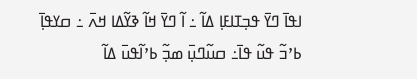ߊߟߊ߫ ߣߌ߫ ߟߏ߲ߠߊߓߊ߲ ߡߊ߬ ߸ ߊ߬ ߣߌ߫ ߞߊ߬ ߢߌ߬ߡߊ ߞߍ߫ ߸ ߛߌߟߊ߲߫ ߕߴߏ߬ ߟߎ߬ ߟߊ߫߸ ߛߎ߬ߣߎ߲߫ ߘߏ߲߬ ߕߴߊ߬ߟߎ߫ ߡߊ߬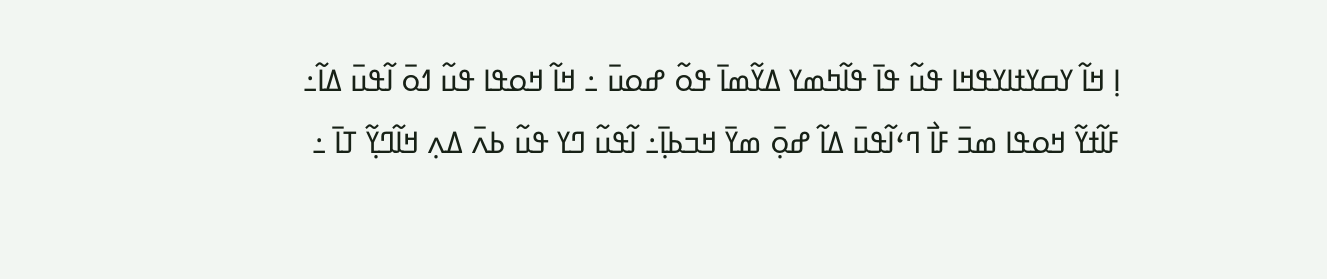ߊ߲ ߞߊ߬ ߌߛߌߙߊߌߟߞߊ ߟߎ߬ ߟߊ߫ ߟߊ߬ߤߘߌ ߡߌ߬ߘߊ߫ ߟߋ߬ ߝߋߎ߫ ߸ ߞߊ߬ ߞߋߟߊ ߟߎ߬ ߗߋ߫ ߊ߬ߟߎ߫ ߡߊ߬߸ ߓߊ߬ߙߌ߬ ߞߋߟߊ ߘߏ߫ ߓߊ߯ ߣߵߊ߬ߟߎ߫ ߡߊ߬ ߝߋ߲߫ ߘߌ߫ ߞߏߕߊ߲߫߸ ߊ߬ߟߎ߬ ߣߌ ߟߎ߬ ߕߍ߫ ߡߍ߲ ߞߊ߬ߣߌ߲߬ ߠߊ߫ ߸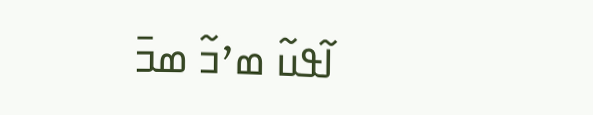ߊ߬ߟߎ߬ ߘߴߏ߬ ߘߏ߫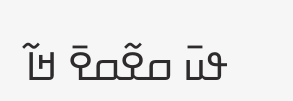ߟߎ߫ ߛߐ߬ߛߐ߫ ߞߊ߬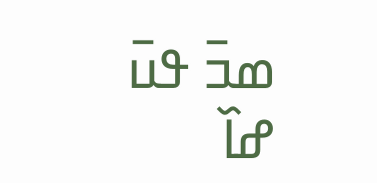ߘߏ߫ ߟߎ߫ ߝߊ߰